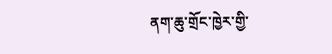ནག་ཆུ་གྲོང་ཁྱེར་གྱི་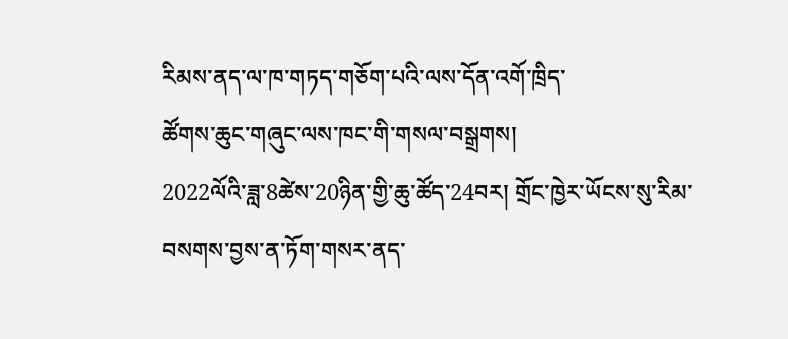རིམས་ནད་ལ་ཁ་གཏད་གཅོག་པའི་ལས་དོན་འགོ་ཁྲིད་
ཚོགས་ཆུང་གཞུང་ལས་ཁང་གི་གསལ་བསྒྲགས།
2022ལོའི་ཟླ་8ཚེས་20ཉིན་གྱི་ཆུ་ཚོད་24བར། གྲོང་ཁྱེར་ཡོངས་སུ་རིམ་བསགས་བྱས་ན་ཏོག་གསར་ནད་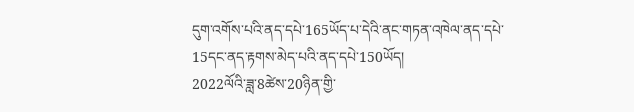དུག་འགོས་པའི་ནད་དཔེ་165ཡོད་པ་དེའི་ནང་གཏན་འཁེལ་ནད་དཔེ་15དང་ནད་རྟགས་མེད་པའི་ནད་དཔེ་150ཡོད།
2022ལོའི་ཟླ་8ཚེས་20ཉིན་གྱི་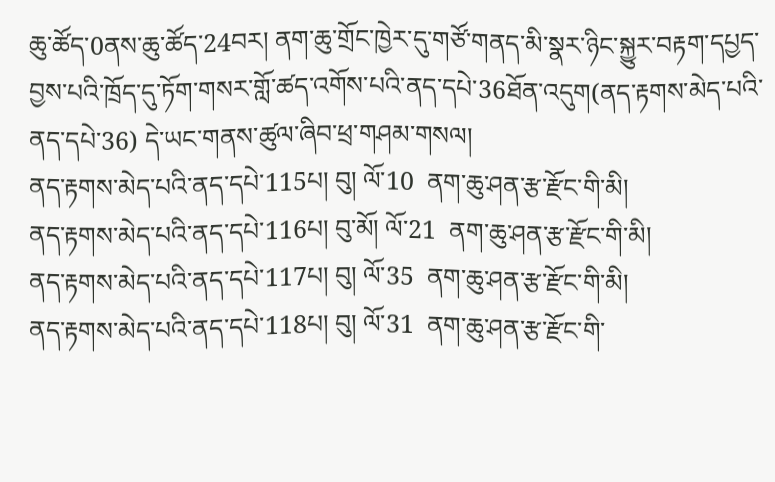ཆུ་ཚོད་0ནས་ཆུ་ཚོད་24བར། ནག་ཆུ་གྲོང་ཁྱེར་དུ་གཙོ་གནད་མི་སྣར་ཉིང་སྐྱུར་བརྟག་དཔྱད་བྱས་པའི་ཁྲོད་དུ་ཏོག་གསར་གློ་ཚད་འགོས་པའི་ནད་དཔེ་36ཐོན་འདུག(ནད་རྟགས་མེད་པའི་ནད་དཔེ་36) དེ་ཡང་གནས་ཚུལ་ཞིབ་ཕྲ་གཤམ་གསལ།
ནད་རྟགས་མེད་པའི་ནད་དཔེ་115པ། བུ། ལོ་10  ནག་ཆུ་ཤན་རྩ་རྫོང་གི་མི།
ནད་རྟགས་མེད་པའི་ནད་དཔེ་116པ། བུ་མོ། ལོ་21  ནག་ཆུ་ཤན་རྩ་རྫོང་གི་མི།
ནད་རྟགས་མེད་པའི་ནད་དཔེ་117པ། བུ། ལོ་35  ནག་ཆུ་ཤན་རྩ་རྫོང་གི་མི།
ནད་རྟགས་མེད་པའི་ནད་དཔེ་118པ། བུ། ལོ་31  ནག་ཆུ་ཤན་རྩ་རྫོང་གི་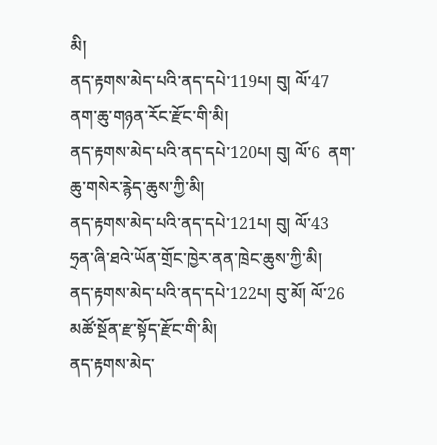མི།
ནད་རྟགས་མེད་པའི་ནད་དཔེ་119པ། བུ། ལོ་47  ནག་ཆུ་གཉན་རོང་རྫོང་གི་མི།
ནད་རྟགས་མེད་པའི་ནད་དཔེ་120པ། བུ། ལོ་6  ནག་ཆུ་གསེར་རྙེད་ཆུས་ཀྱི་མི།
ནད་རྟགས་མེད་པའི་ནད་དཔེ་121པ། བུ། ལོ་43  ཧྲན་ཞི་ཐའེ་ཡོན་གྲོང་ཁྱེར་ནན་ཁྲེང་ཆུས་ཀྱི་མི།
ནད་རྟགས་མེད་པའི་ནད་དཔེ་122པ། བུ་མོ། ལོ་26  མཚོ་སྔོན་རྫ་སྟོད་རྫོང་གི་མི།
ནད་རྟགས་མེད་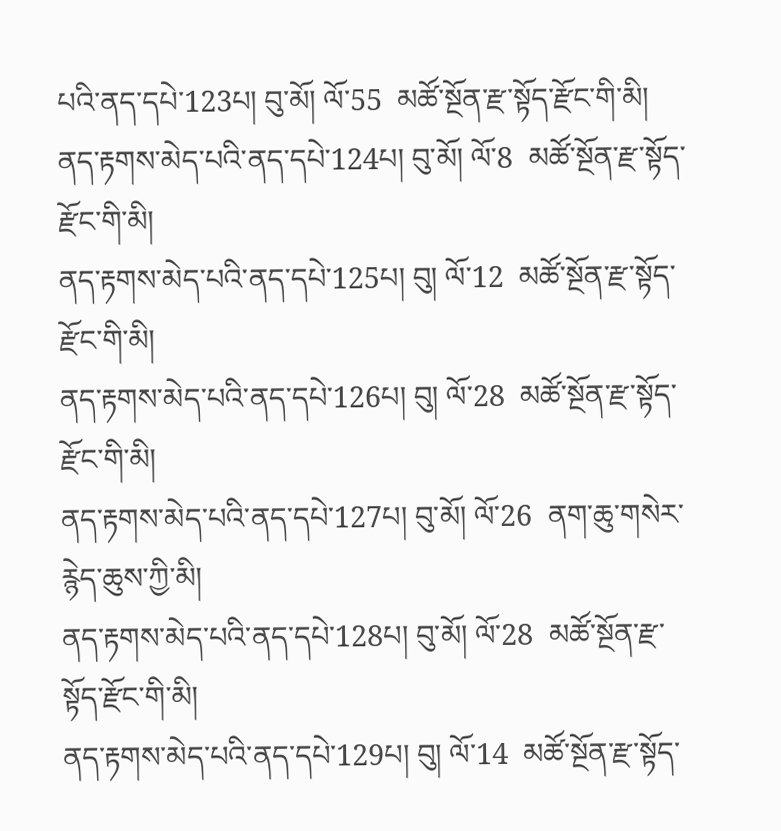པའི་ནད་དཔེ་123པ། བུ་མོ། ལོ་55  མཚོ་སྔོན་རྫ་སྟོད་རྫོང་གི་མི།
ནད་རྟགས་མེད་པའི་ནད་དཔེ་124པ། བུ་མོ། ལོ་8  མཚོ་སྔོན་རྫ་སྟོད་རྫོང་གི་མི།
ནད་རྟགས་མེད་པའི་ནད་དཔེ་125པ། བུ། ལོ་12  མཚོ་སྔོན་རྫ་སྟོད་རྫོང་གི་མི།
ནད་རྟགས་མེད་པའི་ནད་དཔེ་126པ། བུ། ལོ་28  མཚོ་སྔོན་རྫ་སྟོད་རྫོང་གི་མི།
ནད་རྟགས་མེད་པའི་ནད་དཔེ་127པ། བུ་མོ། ལོ་26  ནག་ཆུ་གསེར་རྙེད་ཆུས་ཀྱི་མི།
ནད་རྟགས་མེད་པའི་ནད་དཔེ་128པ། བུ་མོ། ལོ་28  མཚོ་སྔོན་རྫ་སྟོད་རྫོང་གི་མི།
ནད་རྟགས་མེད་པའི་ནད་དཔེ་129པ། བུ། ལོ་14  མཚོ་སྔོན་རྫ་སྟོད་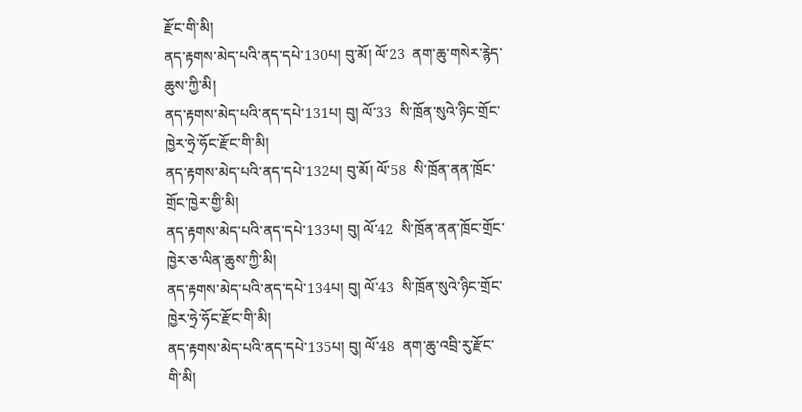རྫོང་གི་མི།
ནད་རྟགས་མེད་པའི་ནད་དཔེ་130པ། བུ་མོ། ལོ་23  ནག་ཆུ་གསེར་རྙེད་ཆུས་ཀྱི་མི།
ནད་རྟགས་མེད་པའི་ནད་དཔེ་131པ། བུ། ལོ་33  སི་ཁྲོན་སུའེ་ཉིང་གྲོང་ཁྱེར་ཧྲེ་ཧོང་རྫོང་གི་མི།
ནད་རྟགས་མེད་པའི་ནད་དཔེ་132པ། བུ་མོ། ལོ་58  སི་ཁྲོན་ནན་ཁྲོང་གྲོང་ཁྱེར་གྱི་མི།
ནད་རྟགས་མེད་པའི་ནད་དཔེ་133པ། བུ། ལོ་42  སི་ཁྲོན་ནན་ཁྲོང་གྲོང་ཁྱེར་ཅ་ལིན་ཆུས་ཀྱི་མི།
ནད་རྟགས་མེད་པའི་ནད་དཔེ་134པ། བུ། ལོ་43  སི་ཁྲོན་སུའེ་ཉིང་གྲོང་ཁྱེར་ཧྲེ་ཧོང་རྫོང་གི་མི།
ནད་རྟགས་མེད་པའི་ནད་དཔེ་135པ། བུ། ལོ་48  ནག་ཆུ་འབྲི་རུ་རྫོང་གི་མི།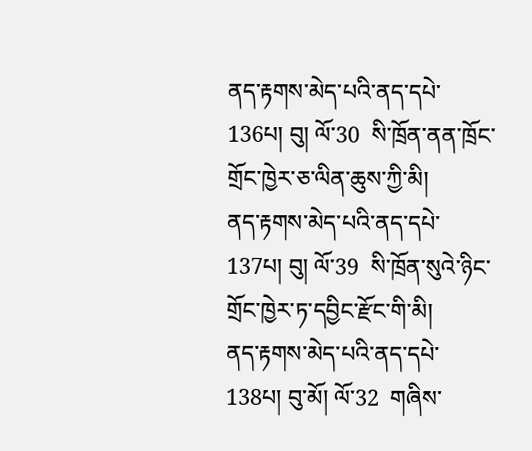ནད་རྟགས་མེད་པའི་ནད་དཔེ་136པ། བུ། ལོ་30  སི་ཁྲོན་ནན་ཁྲོང་གྲོང་ཁྱེར་ཅ་ལིན་ཆུས་ཀྱི་མི།
ནད་རྟགས་མེད་པའི་ནད་དཔེ་137པ། བུ། ལོ་39  སི་ཁྲོན་སུའེ་ཉིང་གྲོང་ཁྱེར་ཏ་དབྱིང་རྫོང་གི་མི།
ནད་རྟགས་མེད་པའི་ནད་དཔེ་138པ། བུ་མོ། ལོ་32  གཞིས་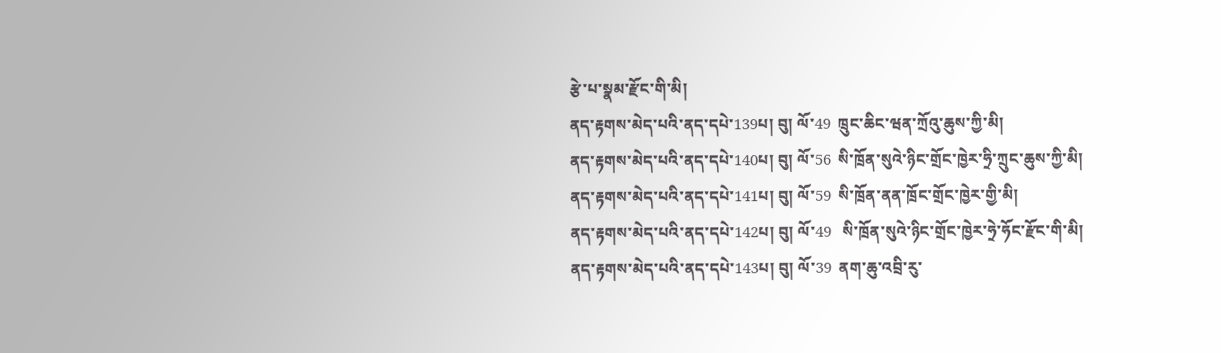རྩེ་པ་སྣམ་རྫོང་གི་མི།
ནད་རྟགས་མེད་པའི་ནད་དཔེ་139པ། བུ། ལོ་49  ཁྲུང་ཆིང་ཝན་ཀྲོའུ་ཆུས་ཀྱི་མི།
ནད་རྟགས་མེད་པའི་ནད་དཔེ་140པ། བུ། ལོ་56  སི་ཁྲོན་སུའེ་ཉིང་གྲོང་ཁྱེར་ཧྲི་ཀྲུང་ཆུས་ཀྱི་མི།
ནད་རྟགས་མེད་པའི་ནད་དཔེ་141པ། བུ། ལོ་59  སི་ཁྲོན་ནན་ཁྲོང་གྲོང་ཁྱེར་གྱི་མི།
ནད་རྟགས་མེད་པའི་ནད་དཔེ་142པ། བུ། ལོ་49   སི་ཁྲོན་སུའེ་ཉིང་གྲོང་ཁྱེར་ཧྲེ་ཧོང་རྫོང་གི་མི།
ནད་རྟགས་མེད་པའི་ནད་དཔེ་143པ། བུ། ལོ་39  ནག་ཆུ་འབྲི་རུ་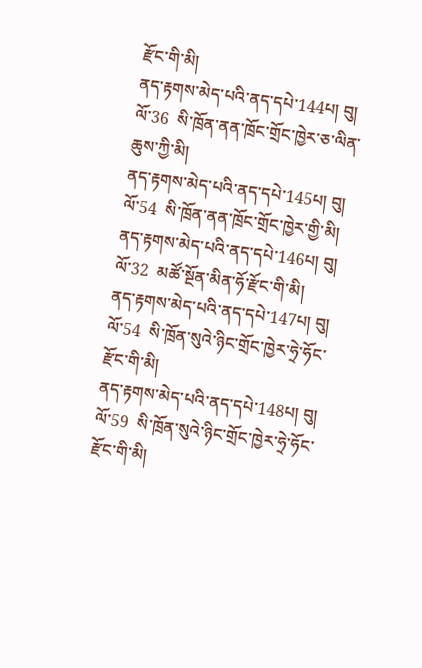རྫོང་གི་མི།
ནད་རྟགས་མེད་པའི་ནད་དཔེ་144པ། བུ། ལོ་36  སི་ཁྲོན་ནན་ཁྲོང་གྲོང་ཁྱེར་ཅ་ལིན་ཆུས་ཀྱི་མི།
ནད་རྟགས་མེད་པའི་ནད་དཔེ་145པ། བུ། ལོ་54  སི་ཁྲོན་ནན་ཁྲོང་གྲོང་ཁྱེར་གྱི་མི།
ནད་རྟགས་མེད་པའི་ནད་དཔེ་146པ། བུ། ལོ་32  མཚོ་སྔོན་མིན་ཧོ་རྫོང་གི་མི།
ནད་རྟགས་མེད་པའི་ནད་དཔེ་147པ། བུ། ལོ་54  སི་ཁྲོན་སུའེ་ཉིང་གྲོང་ཁྱེར་ཧྲེ་ཧོང་རྫོང་གི་མི།
ནད་རྟགས་མེད་པའི་ནད་དཔེ་148པ། བུ། ལོ་59  སི་ཁྲོན་སུའེ་ཉིང་གྲོང་ཁྱེར་ཧྲེ་ཧོང་རྫོང་གི་མི།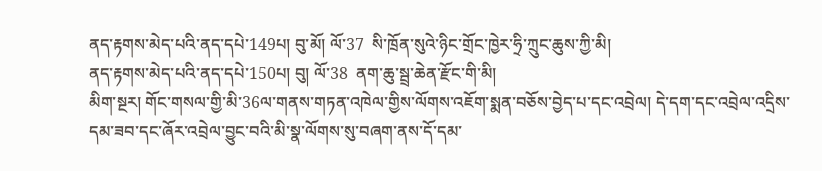ནད་རྟགས་མེད་པའི་ནད་དཔེ་149པ། བུ་མོ། ལོ་37  སི་ཁྲོན་སུའེ་ཉིང་གྲོང་ཁྱེར་ཧྲི་ཀྲུང་ཆུས་ཀྱི་མི།
ནད་རྟགས་མེད་པའི་ནད་དཔེ་150པ། བུ། ལོ་38  ནག་ཆུ་སྦྲ་ཆེན་རྫོང་གི་མི།
མིག་སྔར། གོང་གསལ་གྱི་མི་36ལ་གནས་གཏན་འཁེལ་གྱིས་ལོགས་འཇོག་སྨན་བཅོས་བྱེད་པ་དང་འབྲེལ། དེ་དག་དང་འབྲེལ་འདྲིས་དམ་ཟབ་དང་ཞོར་འབྲེལ་བྱུང་བའི་མི་སྣ་ལོགས་སུ་བཞག་ནས་དོ་དམ་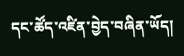དང་ཚོད་འཛིན་བྱེད་བཞིན་ཡོད།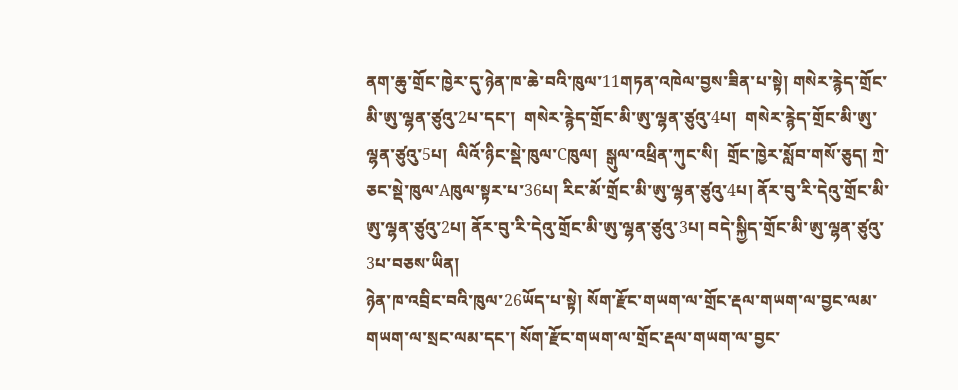ནག་ཆུ་གྲོང་ཁྱེར་དུ་ཉེན་ཁ་ཆེ་བའི་ཁུལ་11གཏན་འཁེལ་བྱས་ཟིན་པ་སྟེ། གསེར་རྙེད་གྲོང་མི་ཨུ་ལྷན་ཙུའུ་2པ་དང་།  གསེར་རྙེད་གྲོང་མི་ཨུ་ལྷན་ཙུའུ་4པ།  གསེར་རྙེད་གྲོང་མི་ཨུ་ལྷན་ཙུའུ་5པ།  ལིའོ་ཉིང་སྡེ་ཁུལ་Cཁུལ།  སྒུལ་འཕྲིན་ཀུང་སི།  གྲོང་ཁྱེར་སློབ་གསོ་ཅུད། ཀྲེ་ཅང་སྡེ་ཁུལ་Aཁུལ་སྟར་པ་36པ། རིང་མོ་གྲོང་མི་ཨུ་ལྷན་ཙུའུ་4པ། ནོར་བུ་རི་དེའུ་གྲོང་མི་ཨུ་ལྷན་ཙུའུ་2པ། ནོར་བུ་རི་དེའུ་གྲོང་མི་ཨུ་ལྷན་ཙུའུ་3པ། བདེ་སྐྱིད་གྲོང་མི་ཨུ་ལྷན་ཙུའུ་3པ་བཅས་ཡིན།
ཉེན་ཁ་འབྲིང་བའི་ཁུལ་26ཡོད་པ་སྟེ། སོག་རྫོང་གཡག་ལ་གྲོང་རྡལ་གཡག་ལ་བྱང་ལམ་གཡག་ལ་སྲང་ལམ་དང་། སོག་རྫོང་གཡག་ལ་གྲོང་རྡལ་གཡག་ལ་བྱང་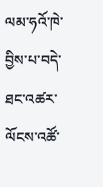ལམ་ཧའོ་ཁེ་བྱིས་པ་བདེ་ཐང་འཚར་ལོངས་འཚོ་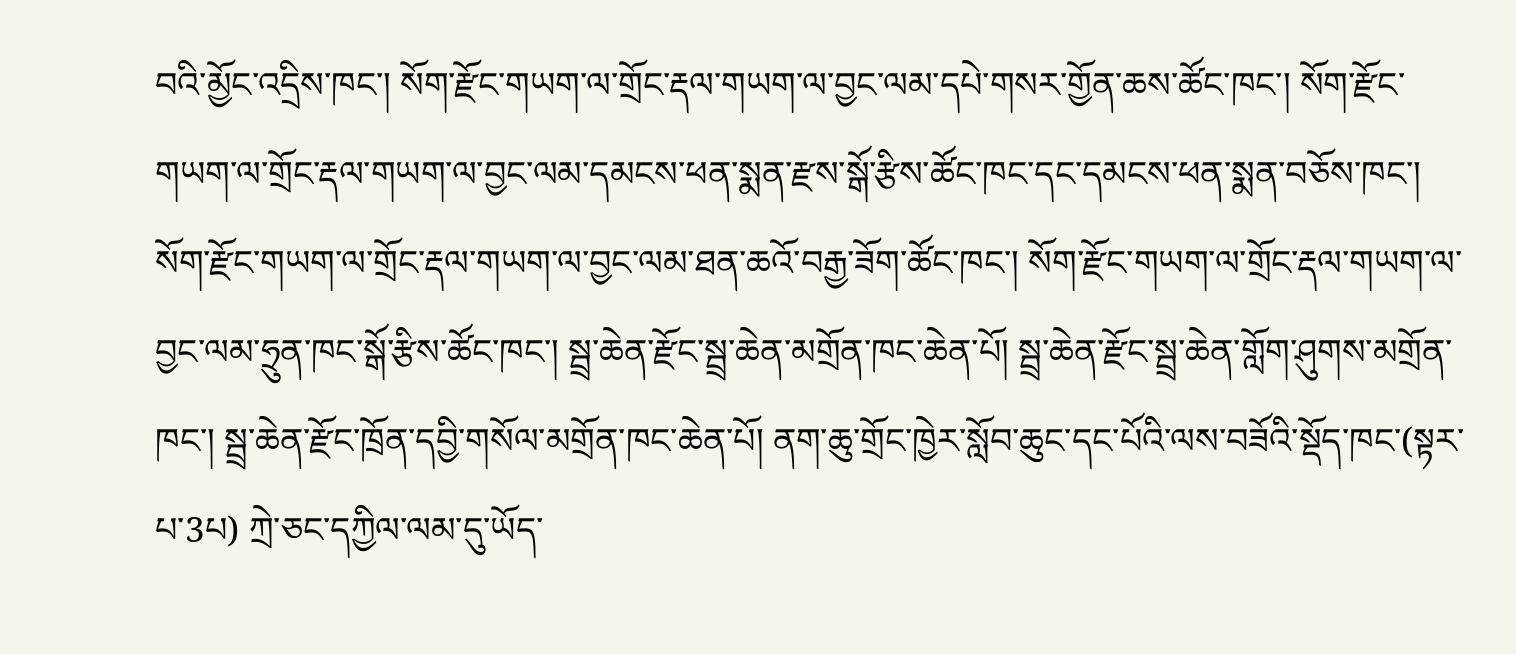བའི་མྱོང་འདྲིས་ཁང་། སོག་རྫོང་གཡག་ལ་གྲོང་རྡལ་གཡག་ལ་བྱང་ལམ་དཔེ་གསར་གྱོན་ཆས་ཚོང་ཁང་། སོག་རྫོང་གཡག་ལ་གྲོང་རྡལ་གཡག་ལ་བྱང་ལམ་དམངས་ཕན་སྨན་རྫས་སྒོ་རྩིས་ཚོང་ཁང་དང་དམངས་ཕན་སྨན་བཅོས་ཁང་། སོག་རྫོང་གཡག་ལ་གྲོང་རྡལ་གཡག་ལ་བྱང་ལམ་ཐན་ཆའོ་བརྒྱ་ཟོག་ཚོང་ཁང་། སོག་རྫོང་གཡག་ལ་གྲོང་རྡལ་གཡག་ལ་བྱང་ལམ་ཧྲུན་ཁང་སྒོ་རྩིས་ཚོང་ཁང་། སྦྲ་ཆེན་རྫོང་སྦྲ་ཆེན་མགྲོན་ཁང་ཆེན་པོ། སྦྲ་ཆེན་རྫོང་སྦྲ་ཆེན་གློག་ཤུགས་མགྲོན་ཁང་། སྦྲ་ཆེན་རྫོང་ཁྲོན་དབྱི་གསོལ་མགྲོན་ཁང་ཆེན་པོ། ནག་ཆུ་གྲོང་ཁྱེར་སློབ་ཆུང་དང་པོའི་ལས་བཟོའི་སྡོད་ཁང་(སྟར་པ་3པ) ཀྲེ་ཅང་དཀྱིལ་ལམ་དུ་ཡོད་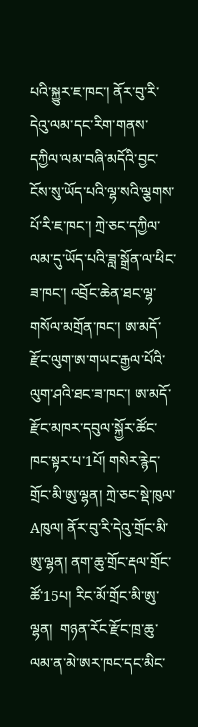པའི་སྐྱུར་ཇ་ཁང་། ནོར་བུ་རི་དེའུ་ལམ་དང་རིག་གནས་དཀྱིལ་ལམ་བཞི་མདོའི་བྱང་ངོས་སུ་ཡོད་པའི་ལྷ་སའི་ལྕགས་པོ་རི་ཇ་ཁང་། ཀྲེ་ཅང་དཀྱིལ་ལམ་དུ་ཡོད་པའི་ཟླ་སྒྲོན་ལ་ཕིང་ཟ་ཁང་། འབྲོང་ཆེན་ཐང་ལྷ་གསོལ་མགྲོན་ཁང་། ཨ་མདོ་རྫོང་ལུག་ཨ་གཡང་རྒྱལ་པོའི་ལུག་ཤའི་ཐང་ཟ་ཁང་། ཨ་མདོ་རྫོང་མཁར་དབུལ་སྐྱོར་ཚོང་ཁང་སྟར་པ་1པོ། གསེར་རྙེད་གྲོང་མི་ཨུ་ལྷན། ཀྲེ་ཅང་སྡེ་ཁུལ་Aཁུལ། ནོར་བུ་རི་དེའུ་གྲོང་མི་ཨུ་ལྷན། ནག་ཆུ་གྲོང་རྡལ་གྲོང་ཚོ་15པ། རིང་མོ་གྲོང་མི་ཨུ་ལྷན།  གཉན་རོང་རྫོང་ཁྲ་ཆུ་ལམ་ན་མེ་ཨར་ཁང་དང་མིང་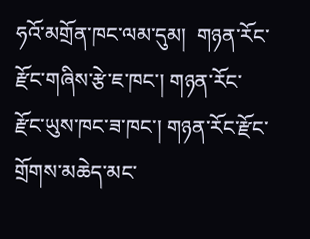ཧའོ་མགྲོན་ཁང་ལམ་དུམ།  གཉན་རོང་རྫོང་གཞིས་རྩེ་ཇ་ཁང་། གཉན་རོང་རྫོང་ཡུས་ཁང་ཟ་ཁང་། གཉན་རོང་རྫོང་གྲོགས་མཆེད་མང་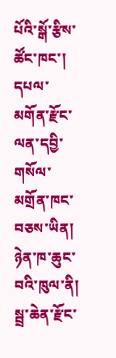པོའི་སྒོ་རྩིས་ཚོང་ཁང་། དཔལ་མགོན་རྫོང་ལན་དབྱི་གསོལ་མགྲོན་ཁང་བཅས་ཡིན།
ཉེན་ཁ་ཆུང་བའི་ཁུལ་ནི། སྦྲ་ཆེན་རྫོང་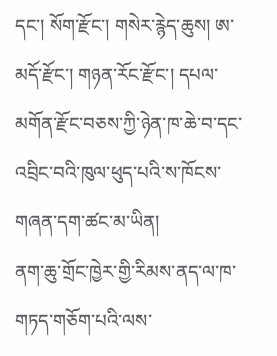དང་། སོག་རྫོང་། གསེར་རྙེད་ཆུས། ཨ་མདོ་རྫོང་། གཉན་རོང་རྫོང་། དཔལ་མགོན་རྫོང་བཅས་ཀྱི་ཉེན་ཁ་ཆེ་བ་དང་འབྲིང་བའི་ཁུལ་ཕུད་པའི་ས་ཁོངས་གཞན་དག་ཚང་མ་ཡིན།
ནག་ཆུ་གྲོང་ཁྱེར་གྱི་རིམས་ནད་ལ་ཁ་གཏད་གཅོག་པའི་ལས་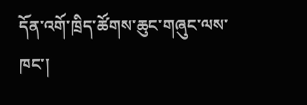དོན་འགོ་ཁྲིད་ཚོགས་ཆུང་གཞུང་ལས་ཁང་།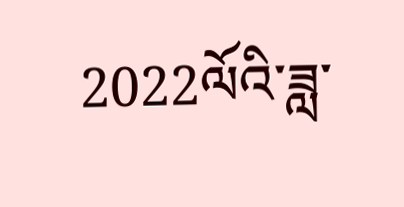2022ལོའི་ཟླ་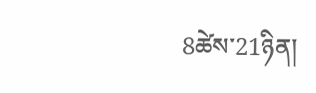8ཚེས་21ཉིན།